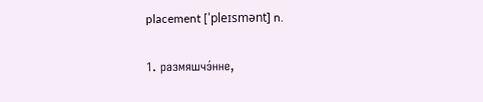placement [ˈpleɪsmənt] n.

1. размяшчэ́нне,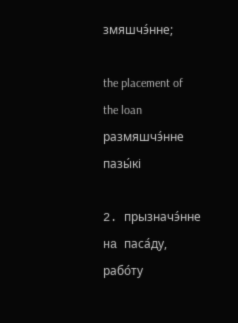змяшчэ́нне;

the placement of the loan размяшчэ́нне пазы́кі

2. прызначэ́нне на паса́ду, рабо́ту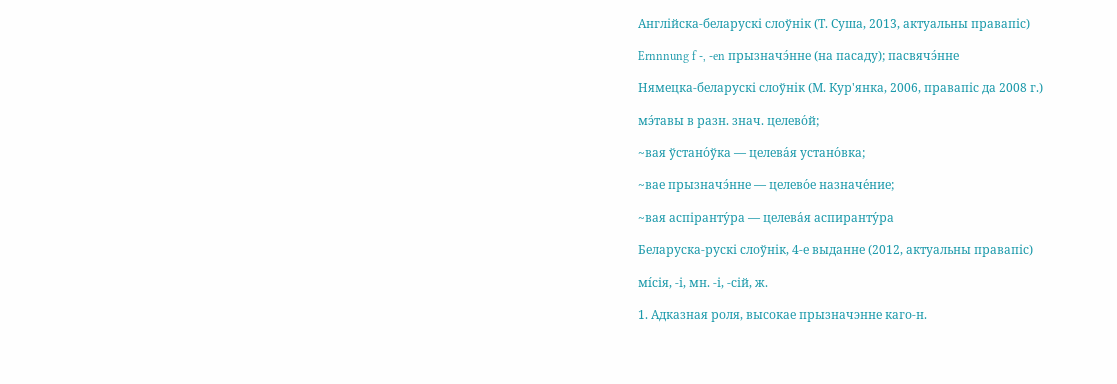Англійска-беларускі слоўнік (Т. Суша, 2013, актуальны правапіс)

Ernnnung f -, -en прызначэ́нне (на пасаду); пасвячэ́нне

Нямецка-беларускі слоўнік (М. Кур'янка, 2006, правапіс да 2008 г.)

мэ́тавы в разн. знач. целево́й;

~вая ўстано́ўка — целева́я устано́вка;

~вае прызначэ́нне — целево́е назначе́ние;

~вая аспіранту́ра — целева́я аспиранту́ра

Беларуска-рускі слоўнік, 4-е выданне (2012, актуальны правапіс)

мі́сія, -і, мн. -і, -сій, ж.

1. Адказная роля, высокае прызначэнне каго-н.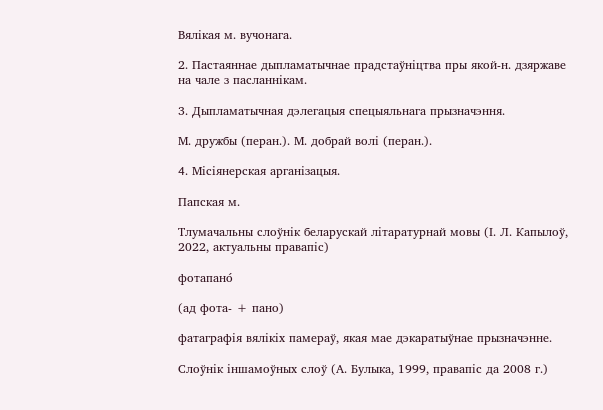Вялікая м. вучонага.

2. Пастаяннае дыпламатычнае прадстаўніцтва пры якой-н. дзяржаве на чале з пасланнікам.

3. Дыпламатычная дэлегацыя спецыяльнага прызначэння.

М. дружбы (перан.). М. добрай волі (перан.).

4. Місіянерская арганізацыя.

Папская м.

Тлумачальны слоўнік беларускай літаратурнай мовы (І. Л. Капылоў, 2022, актуальны правапіс)

фотапано́

(ад фота- + пано)

фатаграфія вялікіх памераў, якая мае дэкаратыўнае прызначэнне.

Слоўнік іншамоўных слоў (А. Булыка, 1999, правапіс да 2008 г.)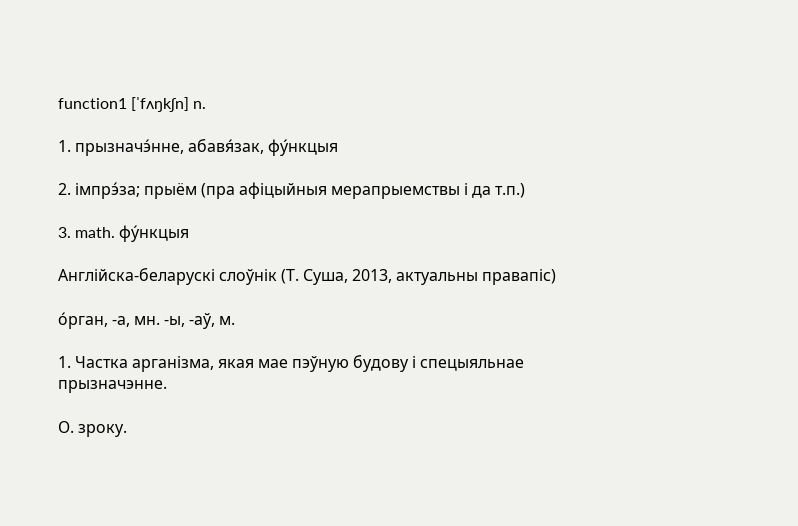function1 [ˈfʌŋkʃn] n.

1. прызначэ́нне, абавя́зак, фу́нкцыя

2. імпрэ́за; прыём (пра афіцыйныя мерапрыемствы і да т.п.)

3. math. фу́нкцыя

Англійска-беларускі слоўнік (Т. Суша, 2013, актуальны правапіс)

о́рган, -а, мн. -ы, -аў, м.

1. Частка арганізма, якая мае пэўную будову і спецыяльнае прызначэнне.

О. зроку.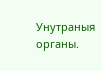Унутраныя органы.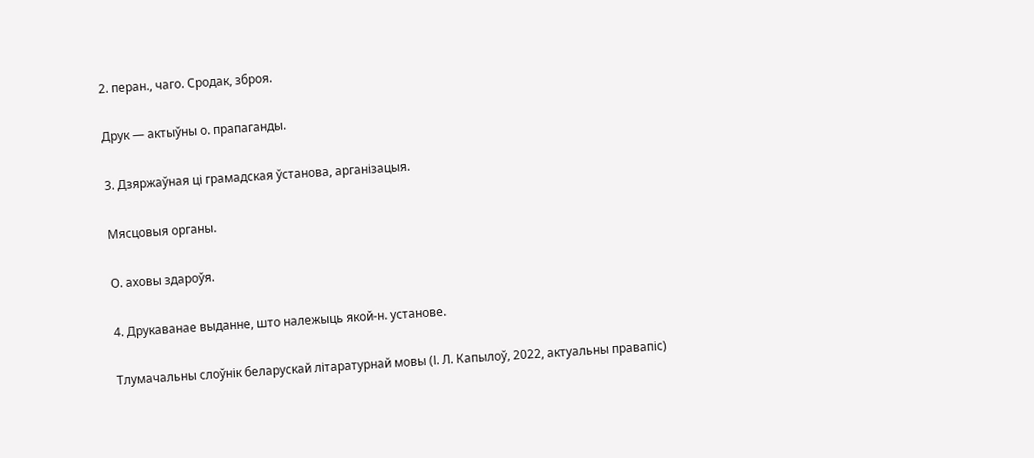2. перан., чаго. Сродак, зброя.

Друк — актыўны о. прапаганды.

3. Дзяржаўная ці грамадская ўстанова, арганізацыя.

Мясцовыя органы.

О. аховы здароўя.

4. Друкаванае выданне, што належыць якой-н. установе.

Тлумачальны слоўнік беларускай літаратурнай мовы (І. Л. Капылоў, 2022, актуальны правапіс)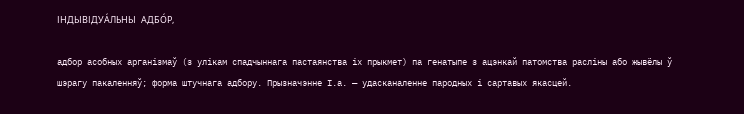ІНДЫВІДУА́ЛЬНЫ АДБО́Р,

адбор асобных арганізмаў (з улікам спадчыннага пастаянства іх прыкмет) па генатыпе з ацэнкай патомства расліны або жывёлы ў шэрагу пакаленняў; форма штучнага адбору. Прызначэнне І.а. — удасканаленне пародных і сартавых якасцей.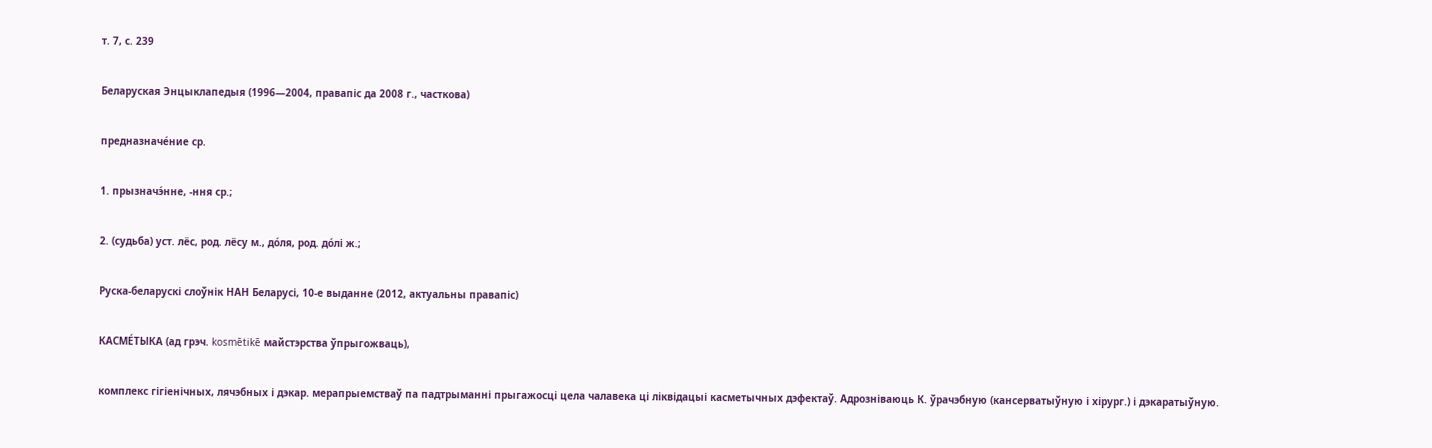т. 7, с. 239

Беларуская Энцыклапедыя (1996—2004, правапіс да 2008 г., часткова)

предназначе́ние ср.

1. прызначэ́нне, -ння ср.;

2. (судьба) уст. лёс, род. лёсу м., до́ля, род. до́лі ж.;

Руска-беларускі слоўнік НАН Беларусі, 10-е выданне (2012, актуальны правапіс)

КАСМЕ́ТЫКА (ад грэч. kosmētikē майстэрства ўпрыгожваць),

комплекс гігіенічных, лячэбных і дэкар. мерапрыемстваў па падтрыманні прыгажосці цела чалавека ці ліквідацыі касметычных дэфектаў. Адрозніваюць К. ўрачэбную (кансерватыўную і хірург.) і дэкаратыўную.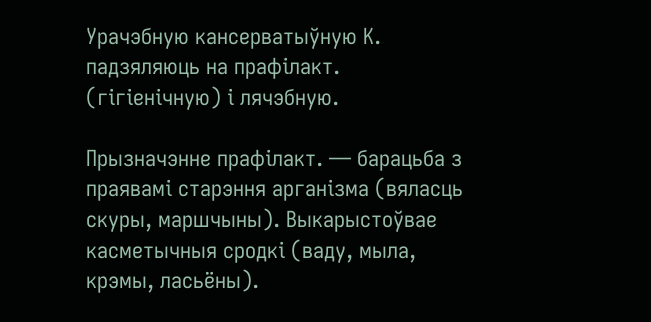Урачэбную кансерватыўную К. падзяляюць на прафілакт. (гігіенічную) і лячэбную.

Прызначэнне прафілакт. — барацьба з праявамі старэння арганізма (вяласць скуры, маршчыны). Выкарыстоўвае касметычныя сродкі (ваду, мыла, крэмы, ласьёны).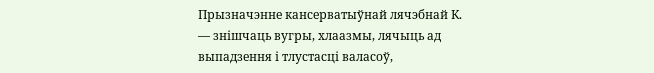Прызначэнне кансерватыўнай лячэбнай К. — знішчаць вугры, хлаазмы, лячыць ад выпадзення і тлустасці валасоў,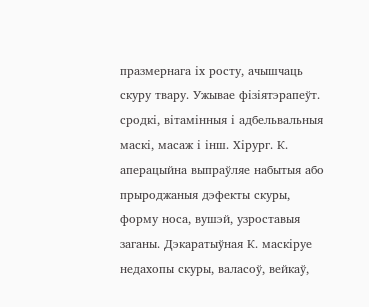празмернага іх росту, ачышчаць скуру твару. Ужывае фізіятэрапеўт. сродкі, вітамінныя і адбельвальныя маскі, масаж і інш. Хірург. К. аперацыйна выпраўляе набытыя або прыроджаныя дэфекты скуры, форму носа, вушэй, узроставыя заганы. Дэкаратыўная К. маскіруе недахопы скуры, валасоў, вейкаў,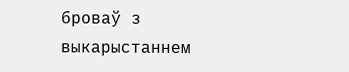броваў з выкарыстаннем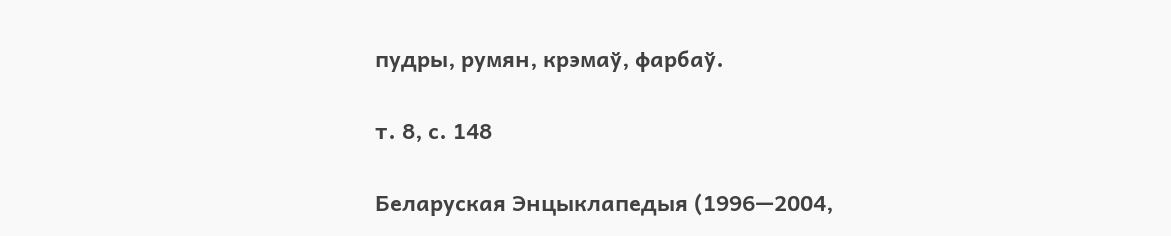пудры, румян, крэмаў, фарбаў.

т. 8, с. 148

Беларуская Энцыклапедыя (1996—2004,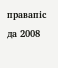правапіс да 2008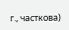г., часткова)